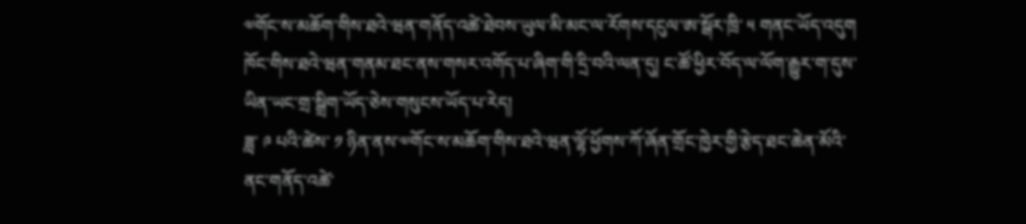༧གོང་ས་མཆོག་གིས་ཐའེ་ཝན་གནོད་འཚེ་ཐེབས་ཡུལ་མི་མང་ལ་རོགས་དངུལ་ཨ་སྒོར་ཁྲི་ ༥ གནང་ཡོད་འདུག ཁོང་གིས་ཐའེ་ཝན་གནམ་ཐང་ནས་གསར་འགོད་པ་ཞིག་གི་དྲི་བའི་ལན་དུ། ང་ཚོ་ཕྱིར་བོད་ལ་ལོག་རྒྱུར་ག་དུས་ཡིན་ཡང་གྲ་སྒྲིག་ཡོད་ཅེས་གསུངས་ཡོད་པ་རེད།
ཟླ་ ༩ པའི་ཚེས་ ༡ ཉིན་ནས་༧གོང་ས་མཆོག་གིས་ཐའེ་ཝན་ལྷོ་ཕྱོགས་ཀོ་ཞོན་གྲོང་ཁྱེར་གྱི་རྩེད་ཐང་ཆེན་མོའི་ནང་གནོད་འཚེ་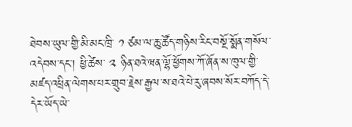ཐེབས་ཡུལ་གྱི་མི་མང་ཁྲི་ ༡ ཙམ་ལ་ཆུ་ཚོད་གཉིས་རིང་བསྔོ་སྨོན་གསོལ་འདེབས་དང་། ཕྱི་ཚེས་ ༢ ཉིན་ཐའེ་ཝན་ལྷོ་ཕྱོགས་ཀོ་ཞོན་ས་ཁུལ་གྱི་མཛད་འཕྲིན་ལེགས་པར་གྲུབ་རྗེས་རྒྱལ་ས་ཐའེ་པེ་རུ་ཞབས་སོར་བཀོད་དེ་དེར་ཡོད་ཡེ་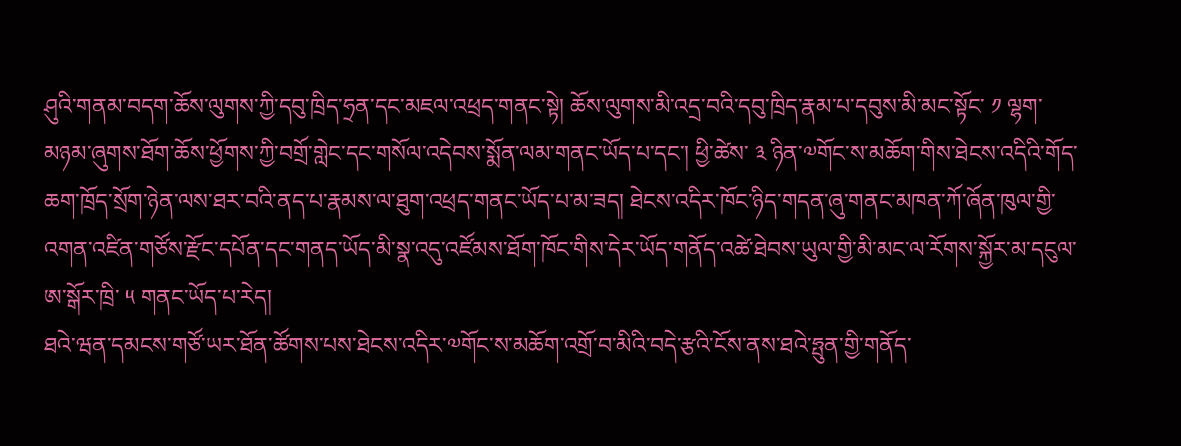ཤུའི་གནམ་བདག་ཆོས་ལུགས་ཀྱི་དབུ་ཁྲིད་ཧྲན་དང་མཇལ་འཕྲད་གནང་སྟེ། ཆོས་ལུགས་མི་འདྲ་བའི་དབུ་ཁྲིད་རྣམ་པ་དབུས་མི་མང་སྟོང་ ༡ ལྷག་མཉམ་ཞུགས་ཐོག་ཆོས་ཕྱོགས་ཀྱི་བགྲོ་གླེང་དང་གསོལ་འདེབས་སྨོན་ལམ་གནང་ཡོད་པ་དང་། ཕྱི་ཚེས་ ༣ ཉིན་༧གོང་ས་མཆོག་གིས་ཐེངས་འདིའི་གོད་ཆག་ཁྲོད་སྲོག་ཉེན་ལས་ཐར་བའི་ནད་པ་རྣམས་ལ་ཐུག་འཕྲད་གནང་ཡོད་པ་མ་ཟད། ཐེངས་འདིར་ཁོང་ཉིད་གདན་ཞུ་གནང་མཁན་ཀོ་ཞོན་ཁུལ་གྱི་འགན་འཛིན་གཙོས་རྫོང་དཔོན་དང་གནད་ཡོད་མི་སྣ་འདུ་འཛོམས་ཐོག་ཁོང་གིས་དེར་ཡོད་གནོད་འཚེ་ཐེབས་ཡུལ་གྱི་མི་མང་ལ་རོགས་སྐྱོར་མ་དངུལ་ཨ་སྒོར་ཁྲི་ ༥ གནང་ཡོད་པ་རེད།
ཐའེ་ཝན་དམངས་གཙོ་ཡར་ཐོན་ཚོགས་པས་ཐེངས་འདིར་༧གོང་ས་མཆོག་འགྲོ་བ་མིའི་བདེ་རྩའི་ངོས་ནས་ཐའེ་ཧྤུན་གྱི་གནོད་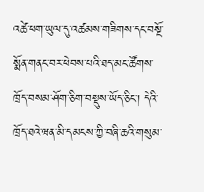འཚེ་ཕག་ཡུལ་དུ་འཚམས་གཟིགས་དང་བསྔོ་སྨོན་གནང་བར་ཕེབས་པའི་ཐད་མང་ཚོགས་ཁྲོད་བསམ་ཤོག་ཅིག་བསྡུས་ཡོད་ཅིང་། དེའི་ཁྲོད་ཐའེ་ཝན་མི་དམངས་ཀྱི་བཞི་ཆའི་གསུམ་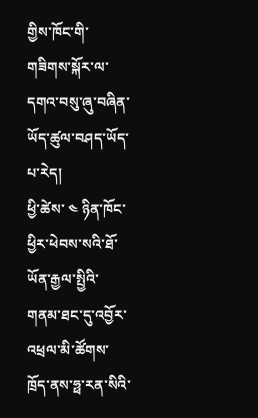གྱིས་ཁོང་གི་གཟིགས་སྐོར་ལ་དགའ་བསུ་ཞུ་བཞིན་ཡོད་ཚུལ་བཤད་ཡོད་པ་རེད།
ཕྱི་ཚེས་ ༤ ཉིན་ཁོང་ཕྱིར་ཕེབས་སའི་ཐོ་ཡོན་རྒྱལ་སྤྱིའི་གནམ་ཐང་དུ་འབྱོར་འཕྲལ་མི་ཚོགས་ཁྲོད་ནས་ཧྥ་རན་སིའི་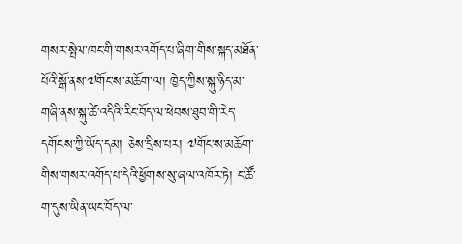གསར་སྤེལ་ཁང་གི་གསར་འགོད་པ་ཞིག་གིས་སྐད་མཐོན་པོའི་སྒོ་ནས་༧གོང་ས་མཆོག་ལ། ཁྱེད་ཀྱིས་སྐུ་ཉིད་མ་གཞི་ནས་སྐུ་ཚེ་འདིའི་རིང་བོད་ལ་ཕེབས་ཐུབ་གི་རེད་དགོངས་ཀྱི་ཡོད་དམ། ཅེས་དྲིས་པར། ༧གོང་ས་མཆོག་གིས་གསར་འགོད་པ་དེའི་ཕྱོགས་སུ་ཞལ་འཁོར་ཏེ། ང་ཚོ་ག་དུས་ཡིན་ཡང་བོད་ལ་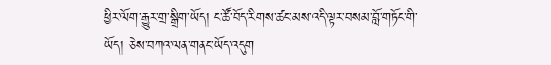ཕྱིར་ལོག་རྒྱུར་གྲ་སྒྲིག་ཡོད། ང་ཚོ་བོད་རིགས་ཚང་མས་འདི་ལྟར་བསམ་བློ་གཏོང་གི་ཡོད། ཅེས་བཀའ་ལན་གནང་ཡོད་འདུག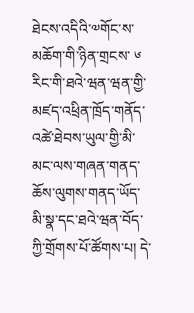ཐེངས་འདིའི་༧གོང་ས་མཆོག་གི་ཉིན་གྲངས་ ༦ རིང་གི་ཐའེ་ཝན་ཝན་གྱི་མཛད་འཕྲིན་ཁྲོད་གནོད་འཚེ་ཐེབས་ཡུལ་གྱི་མི་མང་ལས་གཞན་གནད་ཆོས་ལུགས་གནད་ཡོད་མི་སྣ་དང་ཐའེ་ཝན་བོད་ཀྱི་གྲོགས་པོ་ཚོགས་པ། དེ་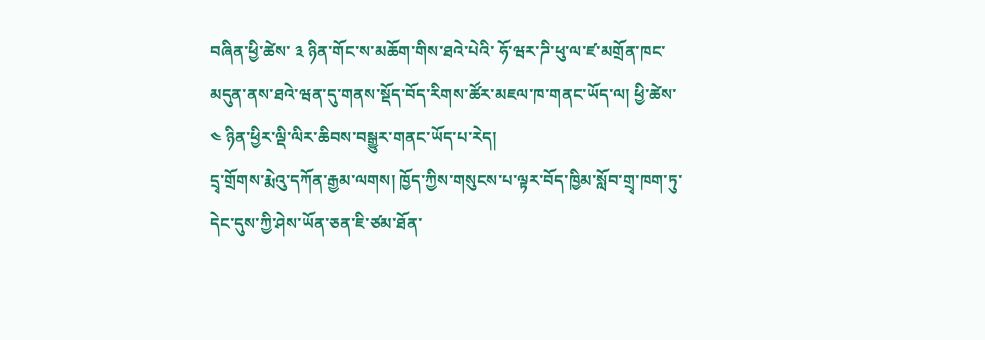བཞིན་ཕྱི་ཚེས་ ༣ ཉིན་གོང་ས་མཆོག་གིས་ཐའེ་པེའི་ ཧོ་ཝར་ཌི་ཕུ་ལ་ཛ་མགྲོན་ཁང་མདུན་ནས་ཐའེ་ཝན་དུ་གནས་སྡོད་བོད་རིགས་ཚོར་མཇལ་ཁ་གནང་ཡོད་ལ། ཕྱི་ཚེས་ ༤ ཉིན་ཕྱིར་ལྡི་ལིར་ཆིབས་བསྒྱུར་གནང་ཡོད་པ་རེད།
དྲྭ་གྲོགས་རྨེའུ་དཀོན་རྒྱམ་ལགས། ཁྱོད་ཀྱིས་གསུངས་པ་ལྟར་བོད་ཁྱིམ་སློབ་གྲྭ་ཁག་ཏུ་དེང་དུས་ཀྱི་ཤེས་ཡོན་ཅན་ཇི་ཙམ་ཐོན་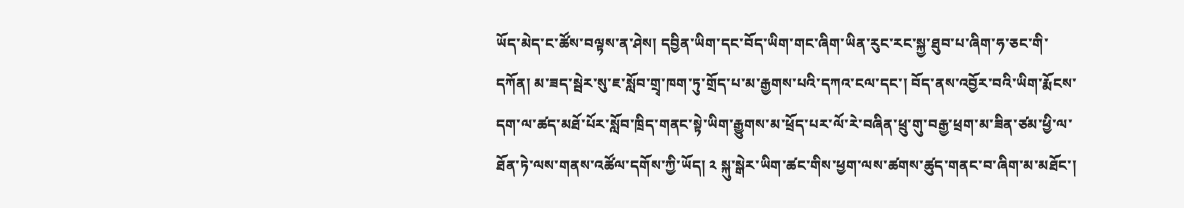ཡོད་མེད་ང་ཚོས་བལྟས་ན་ཤེས། དབྱིན་ཡིག་དང་བོད་ཡིག་གང་ཞིག་ཡིན་རུང་རང་སྐྱ་ཐུབ་པ་ཞིག་ཧ་ཅང་གི་དཀོན། མ་ཟད་སྦེར་སུ་ཇ་སློབ་གྲྭ་ཁག་ཏུ་གྲོད་པ་མ་རྒྱགས་པའི་དཀའ་ངལ་དང་། བོད་ནས་འབྱོར་བའི་ཡིག་རྨོངས་དག་ལ་ཚད་མཐོ་པོར་སློབ་ཁྲིད་གནང་སྟེ་ཡིག་རྒྱུགས་མ་ཕྲོད་པར་ལོ་རེ་བཞིན་ཕྲུ་གུ་བརྒྱ་ཕྲག་མ་ཟིན་ཙམ་ཕྱི་ལ་ཐོན་ཏེ་ལས་གནས་འཚོལ་དགོས་ཀྱི་ཡོད། ༢ སྐུ་སྒེར་ཡིག་ཚང་གིས་ཕྱག་ལས་ཚགས་ཚུད་གནང་བ་ཞིག་མ་མཐོང་།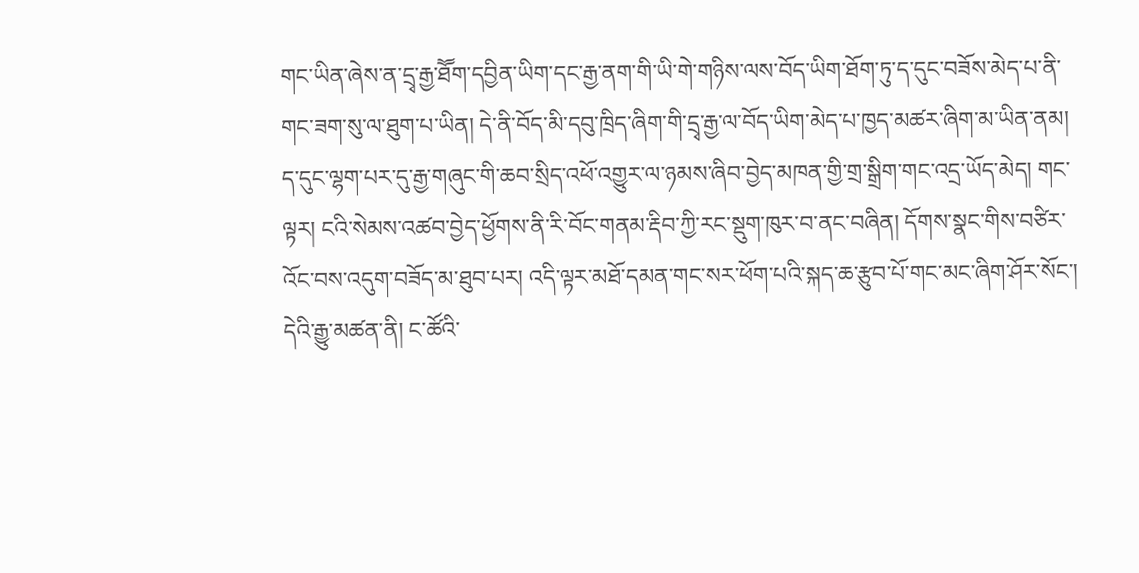གང་ཡིན་ཞེས་ན་དྲྭ་རྒྱ་ཐཽག་དབྱིན་ཡིག་དང་རྒྱ་ནག་གི་ཡི་གེ་གཉིས་ལས་བོད་ཡིག་ཐོག་ཏུ་ད་དུང་བཟོས་མེད་པ་ནི་གང་ཟག་སུ་ལ་ཐུག་པ་ཡིན། དེ་ནི་བོད་མི་དབུ་ཁྲིད་ཞིག་གི་དྲྭ་རྒྱ་ལ་བོད་ཡིག་མེད་པ་ཁྱད་མཚར་ཞིག་མ་ཡིན་ནམ།
ད་དུང་ལྷག་པར་དུ་རྒྱ་གཞུང་གི་ཆབ་སྲིད་འཕོ་འགྱུར་ལ་ཉམས་ཞིབ་བྱེད་མཁན་གྱི་གྲ་སྒྲིག་གང་འདྲ་ཡོད་མེད། གང་ལྟར། ངའི་སེམས་འཚབ་བྱེད་ཕྱོགས་ནི་རི་བོང་གནམ་རྡིབ་ཀྱི་རང་སྡུག་ཁུར་བ་ནང་བཞིན། དོགས་སྣང་གིས་བཙིར་འོང་བས་འདུག་བཟོད་མ་ཐུབ་པར། འདི་ལྟར་མཐོ་དམན་གང་སར་ཕོག་པའི་སྐད་ཆ་རྩུབ་པོ་གང་མང་ཞིག་ཤོར་སོང་། དེའི་རྒྱུ་མཚན་ནི། ང་ཚོའི་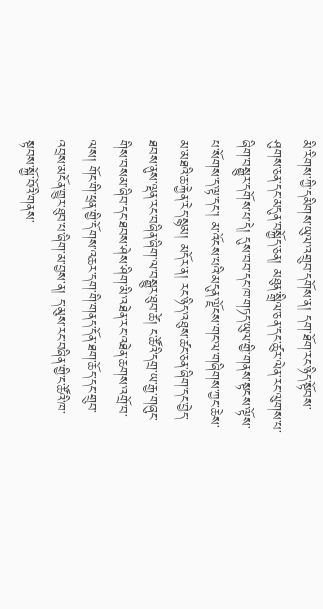མི་རིགས་ཀྱི་དམིགས་ཡུལ་འགྲུབ་དགོས་ན། དག་ཐོག་རང་ཉིད་སྟོབས་ཤུགས་ཅན་དང་མདུན་བསྐྱོད་ཅན། མཐུན་སྒྲིལ་ཅན་དང་ཚུར་ལེན་རང་ལུགས་པ་ཞིག་བསྒྱུར་དགོས་པ་དེ། དུས་བབ་དང་ཁ་གཏད་ཡུལ་གྱི་གནས་སྟངས་ལྟོས་པ་སོགས་ད་ལྟ་དང་། མ་འོངས་པའི་མདུན་ལྗོངས་གང་ལ་གཞིགས་ཀྱང་ཆེས་མ་མཐའི་ཆ་རྐྱེན་རེད་སྙམ། མདོར་ན། རང་ཉིད་འཐུས་ཚང་ཅན་ཞིག་དང་བྱེད་ཐབས་ནུས་ལྡན་རང་བཞིན་ཞིག་ལ་བསྒྱུར་ཐུབ་ཚེ། ང་ཚོའི་དགྲ་ཡ་རྒྱ་གཞུང་གིས་བསམ་ཞིབ་དང་ཐབས་ཤེས་ཤིག་མི་འཐེན་རང་འཐེན་ཆགས་འགྲོ་བ་ལས། གོང་གི་ཕྲན་གྱི་དོགས་འཆར་དག་གི་གནད་དོན་ཐག་ཆོད་དང་གྲུབ་འབྲས་མངོན་གྱུར་ཐུབ་པ་ཞིག་མ་བྱས་ན། ད་མུས་རང་བཞིན་གྱི་ང་ཚོའི་ཁ་སྟབས་སྐྱོ་བོའི་གནས་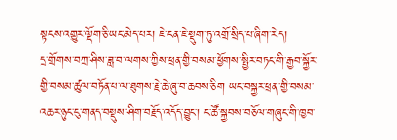སྟངས་འགྱུར་ལྡོག་ཅི་ཡང་མེད་པར། ཇེ་ངན་ཇེ་སྡུག་ཏུ་འགྲོ་སྲིད་པ་ཞིག་རེད།
དྲ་གྲོགས་བཀྲ་ཤིས་ཟླ་བ་ལགས་ཀྱིས་ཕྲན་གྱི་བསམ་ཕྱོགས་སྤྱིར་བཏང་གི་རྒྱབ་སྐྱོར་གྱི་བསམ་ཚུལ་བཏོན་པ་ལ་ཐུགས་རྗེ་ཆེ་ཞུ་བ་ཆབས་ཅིག ཡང་བསྐྱར་ཕྲན་གྱི་བསམ་འཆར་ཉུང་ངུ་གནད་བསྡུས་ཤིག་བརྗོད་འདོད་བྱུང་། ང་ཚོ་སྐྱབས་བཅོལ་གཞུང་གི་ཁྱབ་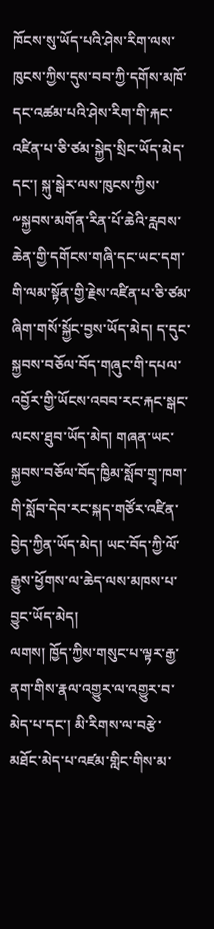ཁོངས་སུ་ཡོད་པའི་ཤེས་རིག་ལས་ཁུངས་ཀྱིས་དུས་བབ་ཀྱི་དགོས་མཁོ་དང་འཚམ་པའི་ཤེས་རིག་གི་རྐང་འཛིན་པ་ཅི་ཙམ་སྐྱེད་སྲིང་ཡོད་མེད་དང་། སྐུ་སྒེར་ལས་ཁུངས་ཀྱིས་༸སྐྱབས་མགོན་རིན་པོ་ཆེའི་རླབས་ཆེན་གྱི་དགོངས་གཞི་དང་ཡང་དག་གི་ལམ་སྟོན་གྱི་རྗེས་འཛིན་པ་ཅི་ཙམ་ཞིག་གསོ་སྐྱོང་བྱས་ཡོད་མེད། ད་དུང་སྐྱབས་བཅོལ་བོད་གཞུང་གི་དཔལ་འབྱོར་གྱི་ཡོངས་འབབ་རང་རྐང་སྒང་ལངས་ཐུབ་ཡོད་མེད། གཞན་ཡང་སྐྱབས་བཅོལ་བོད་ཁྱིམ་སློབ་གྲྭ་ཁག་གི་སློབ་དེབ་རང་སྐད་གཙོར་འཛིན་བྱེད་ཀྱིན་ཡོད་མེད། ཡང་བོད་ཀྱི་ལོ་རྒྱུས་ཕྱོགས་ལ་ཆེད་ལས་མཁས་པ་བྱུང་ཡོད་མེད།
ལགས། ཁྱོད་ཀྱིས་གསུང་པ་ལྟར་རྒྱ་ནག་གིས་རྣལ་འགྱུར་ལ་འགྱུར་བ་མེད་པ་དང་། མི་རིགས་ལ་བརྩེ་མཐོང་མེད་པ་འཛམ་གླིང་གིས་མ་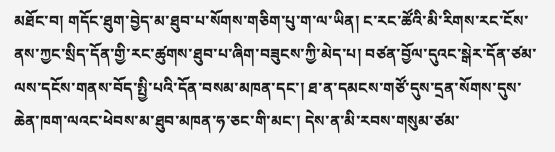མཐོང་བ། གདོང་ཐུག་བྱེད་མ་ཐུབ་པ་སོགས་གཅིག་པུ་ག་ལ་ཡིན། ང་རང་ཚོའི་མི་རིགས་རང་ངོས་ནས་ཀྱང་སྲིད་དོན་གྱི་རང་ཚུགས་ཐུབ་པ་ཞིག་བཟུངས་ཀྱི་མེད་པ། བཙན་བྱོལ་དུའང་སྒེར་དོན་ཙམ་ལས་དངོས་གནས་བོད་སྤྱི་པའི་དོན་བསམ་མཁན་དང་། ཐ་ན་དམངས་གཙོ་དུས་དྲན་སོགས་དུས་ཆེན་ཁག་ལའང་ཕེབས་མ་ཐུབ་མཁན་ཧ་ཅང་གི་མང་། དེས་ན་མི་རབས་གསུམ་ཙམ་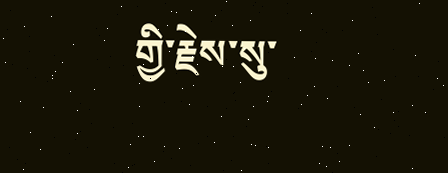གྱི་རྗེས་སུ་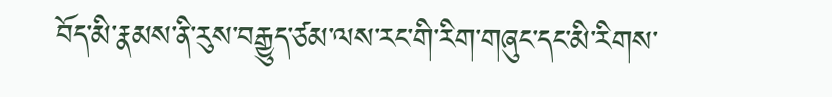བོད་མི་རྣམས་ནི་རུས་བརྒྱུད་ཙམ་ལས་རང་གི་རིག་གཞུང་དང་མི་རིགས་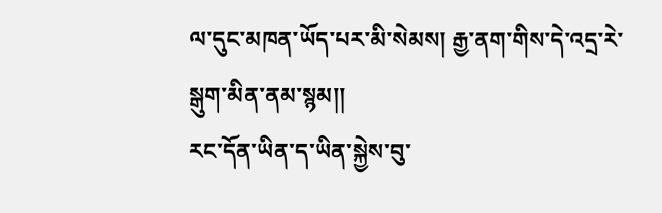ལ་དུང་མཁན་ཡོད་པར་མི་སེམས། རྒྱ་ནག་གིས་དེ་འདྲ་རེ་སྒུག་མིན་ནམ་སྙམ།།
རང་དོན་ཡིན་ད་ཡིན་སྐྱེས་བུ་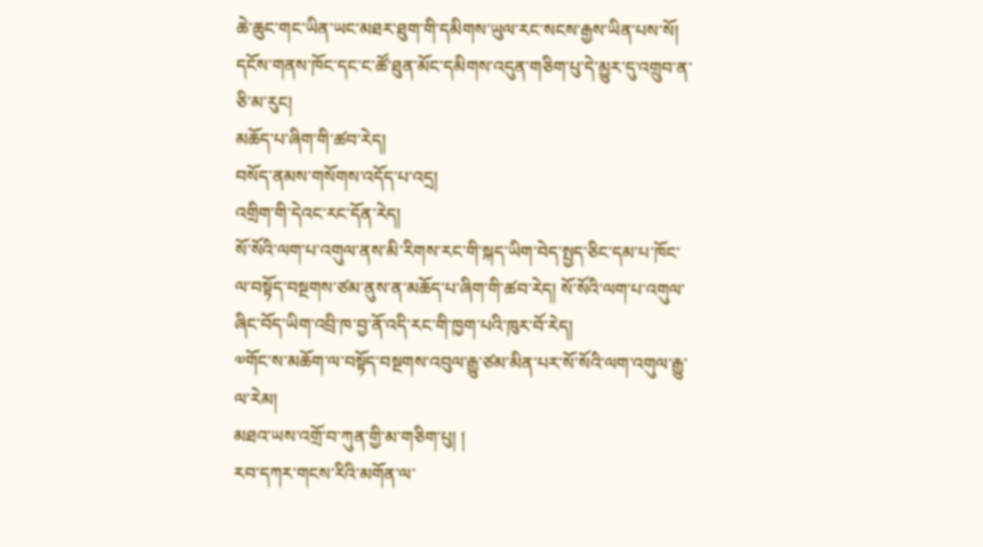ཆེ་ཆུང་གང་ཡིན་ཡང་མཐར་ཐུག་གི་དམིགས་ཡུལ་རང་སངས་རྒྱས་ཡིན་པས་སོ།
དངོས་གནས་ཁོང་དང་ང་ཚོ་ཐུན་མོང་དམིགས་འདུན་གཅིག་པུ་དེ་མྱུར་དུ་འགྲུབ་ན་ཅི་མ་རུང།
མཆོད་པ་ཞིག་གི་ཚབ་རེད།
བསོད་ནམས་གསོགས་འདོད་པ་འདྲ།
འགྲིག་གི་དེའང་རང་དོན་རེད།
སོ་སོའི་ལག་པ་འགུལ་ནས་མི་རིགས་རང་གི་སྐད་ཡིག་བེད་སྤྱད་ཅིང་དམ་པ་ཁོང་ལ་བསྟོད་བསྔགས་ཙམ་ནུས་ན་མཆོད་པ་ཞིག་གི་ཚབ་རེད། སོ་སོའི་ལག་པ་འགུལ་ཞིང་བོད་ཡིག་འབྲི་ཁ་བྱ་ནོ་འདི་རང་གི་ཁྱག་པའི་ཁུར་བོ་རེད།
༧གོང་ས་མཆོག་ལ་བསྟོད་བསྔགས་འབུལ་རྒྱུ་ཙམ་མིན་པར་སོ་སོའི་ལག་འགུལ་རྒྱུ་ལ་རེམ།
མཐའ་ཡས་འགྲོ་བ་ཀུན་གྱི་མ་གཅིག་པུ། །
རབ་དཀར་གངས་རིའི་མགོན་ལ་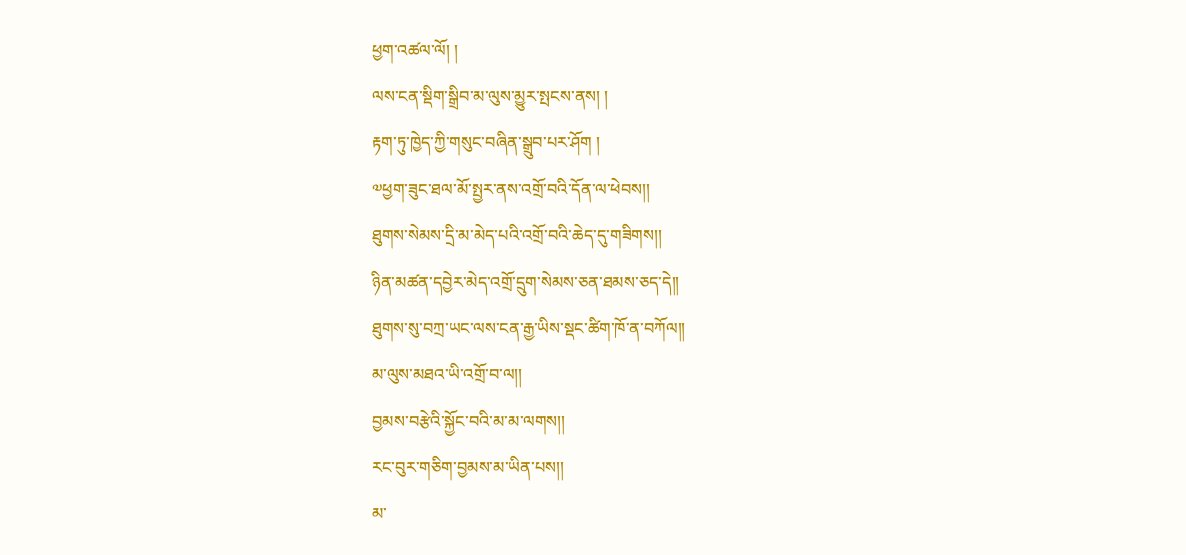ཕྱག་འཚལ་ལོ། །
ལས་ངན་སྡིག་སྒྲིབ་མ་ལུས་མྱུར་སྤངས་ནས། །
རྟག་ཏུ་ཁྱེད་ཀྱི་གསུང་བཞིན་སྒྲུབ་པར་ཤོག །
༧ཕྱག་ཟུང་ཐལ་མོ་སྤྱར་ནས་འགྲོ་བའི་དོན་ལ་ཕེབས།།
ཐུགས་སེམས་དྲི་མ་མེད་པའི་འགྲོ་བའི་ཆེད་དུ་གཟིགས།།
ཉིན་མཚན་དབྱེར་མེད་འགྲོ་དྲུག་སེམས་ཅན་ཐམས་ཅད་དེ།།
ཐུགས་སུ་བཀྲ་ཡང་ལས་ངན་རྒྱ་ཡིས་སྡང་ཚིག་ཁོ་ན་བཀོལ།།
མ་ལུས་མཐའ་ཡི་འགྲོ་བ་ལ།།
བྱམས་བརྩེའི་སྐྱོང་བའི་མ་མ་ལགས།།
རང་བུར་གཅིག་བྱམས་མ་ཡིན་པས།།
མ་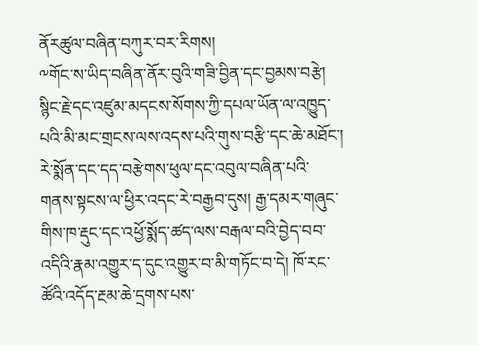ནོརཚུལ་བཞིན་བཀུར་བར་རིགས།
༸གོང་ས་ཡིད་བཞིན་ནོར་བུའི་གཟི་བྱིན་དང་བྱམས་བརྩེ། སྙིང་རྗེ་དང་འཛུམ་མདངས་སོགས་ཀྱི་དཔལ་ཡོན་ལ་འཁྱུད་པའི་མི་མང་གྲངས་ལས་འདས་པའི་གུས་བརྩི་དང་ཆེ་མཐོང་། རེ་སྨོན་དང་དད་བརྩེགས་ཕུལ་དང་འབུལ་བཞིན་པའི་གནས་སྟངས་ལ་ཕྱིར་འདང་རེ་བརྒྱབ་དུས། རྒྱ་དམར་གཞུང་གིས་ཁ་རྡུང་དང་འཕྱོ་སྨོད་ཚད་ལས་བརྒལ་བའི་བྱེད་བབ་འདིའི་རྣམ་འགྱུར་ད་དུང་འགྱུར་བ་མི་གཏོང་བ་དེ། ཁོ་རང་ཚོའི་འདོད་རྔམ་ཆེ་དྲགས་པས་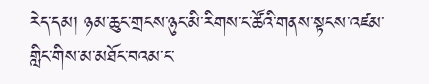རེད་དམ། ཉམ་ཆུང་གྲངས་ཉུང་མི་རིགས་ང་ཚོའི་གནས་སྟངས་འཛམ་གླིང་གིས་མ་མཐོང་བའམ་ང་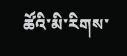ཚོའི་མི་རིགས་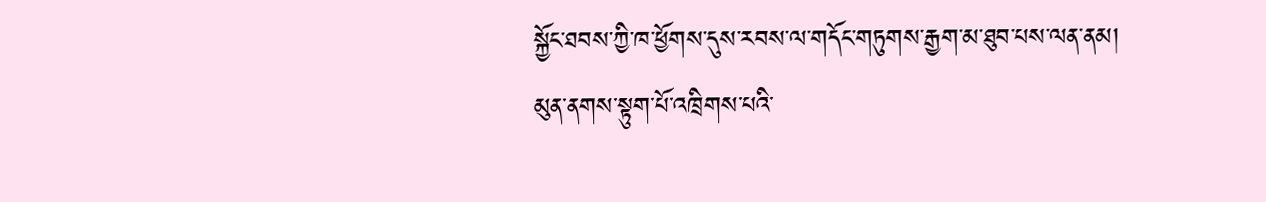སྐྱོང་ཐབས་ཀྱི་ཁ་ཕྱོགས་དུས་རབས་ལ་གདོང་གཏུགས་རྒྱག་མ་ཐུབ་པས་ལན་ནམ།
མུན་ནགས་སྟུག་པོ་འཁྲིགས་པའི་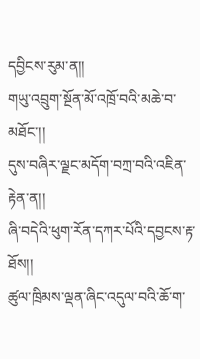དབྱིངས་རུམ་ན།།
གཡུ་འབྲུག་སྔོན་མོ་འཁྲོ་བའི་མཆེ་བ་མཐོང་།།
དུས་བཞིར་ལྗང་མདོག་བཀྲ་བའི་འཇིན་རྟེན་ན།།
ཞི་བདེའི་ཕུག་རོན་དཀར་པོའི་དབྱངས་རྟ་ཐོས།།
ཚུལ་ཁྲིམས་ལྡན་ཞིང་འདུལ་བའི་ཆོ་ག་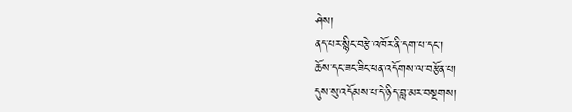ཤེས།
ནད་པར་སྙིང་བརྩེ་འཁོར་ནི་དག་པ་དང་།
ཆོས་དང་ཟང་ཟིང་ཕན་འདོགས་ལ་བརྩོན་པ།
དུས་སུ་འདོམས་པ་དེ་ཉིད་བླ་མར་བསྔགས།